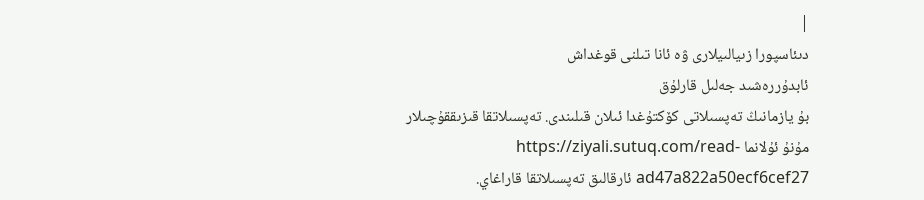|
دىئاسپورا زىيالىيلارى ۋە ئانا تىلنى قوغداش
ئابدۇررەشىد جەلىل قارلۇق
بۇ يازمانىڭ تەپسىلاتى كۆكتۇغدا ئىلان قىلىندى. تەپسىلاتقا قىزىققۇچىلار مۇنۇ ئۇلانما https://ziyali.sutuq.com/read-ad47a822a50ecf6cef27 ئارقالىق تەپسىلاتقا قاراغاي.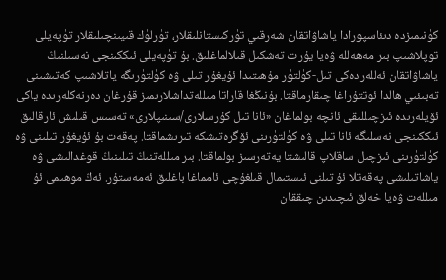كۈنىمىزدە دىئاسپورادا ياشاۋاتقان شەرقىي تۈركىستانلىقلار، تۈرلۈك قىيىنچىلىقلار تۈپەيلى توپلاشىپ بىر مەھەللە ۋەيا يۇرت تەشكىل قىلالماغلىق. بۇ تۈپەيلى ئىككىنجى نەسىلنىڭ ياشاۋاتقان ئەللەردەكى تىل-كۈلتۈر مۇھىتىدا ئۇيغۇر تىلى ۋە كۈلتۈرىگە ياتلاشىپ كەتىشىنى تەبىئىي ھالدا ئوتتۇراغا چىقارماقتا. بۇنىڭغا قاراتا مىللەتداشلارىمىز قۇرغان دەرنەكلەرىدە ياكى ئۆيلەرىدە ئىزچىللىقى ئانچە بولماغان «ئانا تىل كۇرسلارى/سىنىپلارى» تەسىس قىلىش ئارقالىق ئىككىنجى نەسلىگە ئانا تىلى ۋە كۈلتۈرىنى ئۆگرەتىشكە تىرىشماقتا. پەقەت بۇ ئۇيغۇر تىلىنى ۋە كۈلتۈرىنى ئىزچىل ساقلاپ قالىشتا يەتەرسىز بولماقتا. بىر مىللەتنىڭ تىلىنىڭ قوغدالىشى ۋە ياشاتىلىشى پەقەتلا ئۇ تىلنى ئىستىمال قىلغۇچى ئامماغا باغلىق ئەمەستۇر. ئەڭ موھىمى ئۇ مىللەت ۋەيا خەلق ئىچىدىن چىققان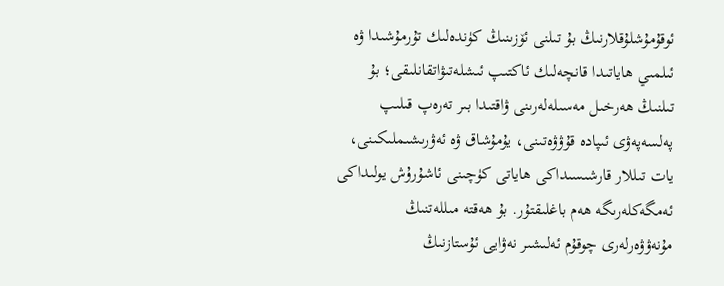ئوقۇمۇشلۇقلارنىڭ بۇ تىلنى ئۆزىنىڭ كۈندەلىك تۇرمۇشىدا ۋە ئىلمىي ھاياتىدا قانچەلىك ئاكتىپ ئىشلەتىۋاتقانلىقى؛ بۇ تىلنىڭ ھەرخىل مەسىلەلەرىنى ۋاقتىدا بىر تەرەپ قىلىپ پەلسەپەۋى ئىپادە قۇۋۋەتىنى، يۇمۇشاق ۋە ئەۋرىشىملىكىنى، يات تىللار قارشىسىداكى ھاياتى كۈچىنى ئاشۇرۇش يولىداكى ئەمگەكلەرىگە ھەم باغلىقتۇر. بۇ ھەقتە مىللەتنىڭ مۇنەۋۋەرلەرى چوقۇم ئەلىشىر نەۋايى ئۇستازنىڭ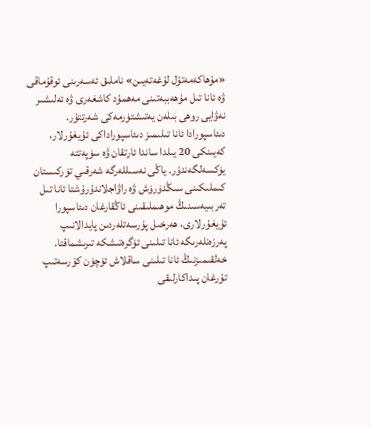«مۇھاكەمەتۇل لۇغەتەيىن» ناملىق ئەسەرىنى ئوقۇماقى ۋە ئانا تىل مۇھەببەتىنى مەھمۇد كاشغەرى ۋە ئەلىشىر نەۋايى روھى بىلەن يەتىشتۈرمەكى شەرتتۇر.
دىئاسپورادا ئانا تىلىمىز دىئاسپوراداكى ئۇيغۇرلار، كەيىنكى 20 يىلدا ساندا ئارتقان ۋە سۈپەتتە يۈكسەلگەندۇر. ياڭى نەسىللەرگە شەرقىي تۈركىستان كىملىكىنى سىڭدۈرۈش ۋە راۋاجلاندۇرۇشتا ئانا تىل تەربىيەسىنىڭ موھىملىقىنى ئاڭقارغان دىئاسپورا ئۇيغۇرلارى، ھەرخىل پۇرسەتلەردىن پايدالانىپ پەرزەنلەرىگە ئانا تىلىنى ئۆگرەتىشكە تىرىشماقتا. خەلقىمىزنىڭ ئانا تىلىنى ساقلاش ئۈچۈن كۆرسەتىپ تۇرغان پىداكارلىقى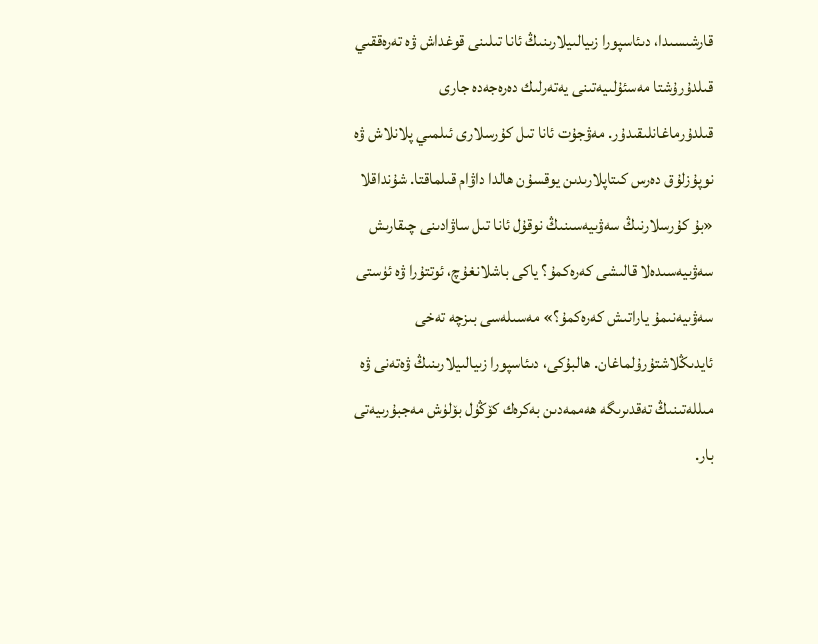قارشىسىدا، دىئاسپورا زىيالىيلارىنىڭ ئانا تىلىنى قوغداش ۋە تەرەققىي قىلدۇرۇشتا مەسئۇلىيەتىنى يەتەرلىك دەرەجەدە جارى قىلدۇرماغانلىقىدۇر. مەۋجۇت ئانا تىل كۇرسلارى ئىلمىي پلانلاش ۋە نوپۇزلۇق دەرس كىتاپلارىدىن يوقسۇن ھالدا داۋام قىلماقتا. شۇنداقلا «بۇ كۇرسلارنىڭ سەۋىيەسىنىڭ نوقۇل ئانا تىل ساۋادىنى چىقارىش سەۋىيەسىدەلا قالىشى كەرەكمۇ؟ ياكى باشلانغۇچ، ئوتتۇرا ۋە ئۈستى سەۋىيەنىمۇ ياراتىش كەرەكمۇ؟» مەسىلەسى بىزچە تەخى ئايدىڭلاشتۇرۇلماغان. ھالبۇكى، دىئاسپورا زىيالىيلارىنىڭ ۋەتەنى ۋە مىللەتىنىڭ تەقدىرىگە ھەممەدىن بەكرەك كۆڭۈل بۆلۈش مەجبۇرىيەتى بار.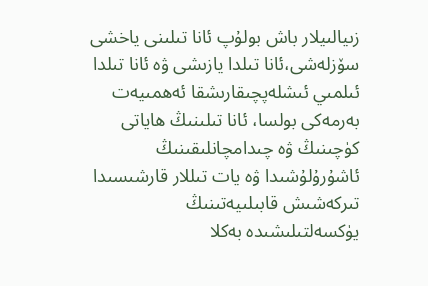زىيالىيلار باش بولۇپ ئانا تىلىنى ياخشى سۆزلەشى،ئانا تىلدا يازىشى ۋە ئانا تىلدا ئىلمىي ئىشلەپچىقارىشقا ئەھمىيەت بەرمەكى بولسا، ئانا تىلىنىڭ ھاياتى كۈچىنىڭ ۋە چىدامچانلىقىنىڭ ئاشۇرۇلۇشىدا ۋە يات تىللار قارشىسىدا تىركەشىش قابىلىيەتىنىڭ يۈكسەلتىلىشىدە بەكلا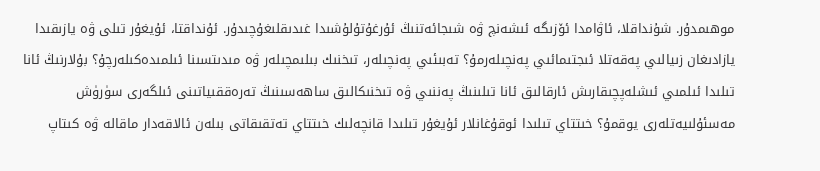موھىمدۇر. شۇنداقلا، ئاۋامدا ئۆزىگە ئىشەنچ ۋە شىجائەتنىڭ ئۇرغۇتۇلۇشىدا غىدىقلىغۇچىدۇر. ئۇنداقتا، ئۇيغۇر تىلى ۋە يازىقىدا يازادىغان زىيالىي پەقەتلا ئىجتىمائىي پەنچىلەرمۇ؟ تەبىئىي پەنچىلەر، تىخنىك بىلىمچىلەر ۋە مىدىتسىنا ئىلمىدەكىلەرچۇ؟ بۇلارنىڭ ئانا تىلىدا ئىلمىي ئىشلەپچىقارىش ئارقالىق ئانا تىلىنىڭ پەننىي ۋە تىخنىكالىق ساھەسىنىڭ تەرەققىياتىنى ئىلگەرى سۈرۈش مەسئۇلىيەتلەرى يوقمۇ؟ خىتتاي تىلىدا ئوقۇغانلار ئۇيغۇر تىلىدا قانچەلىك خىتتاي تەتقىقاتى بىلەن ئالاقەدار ماقالە ۋە كىتاپ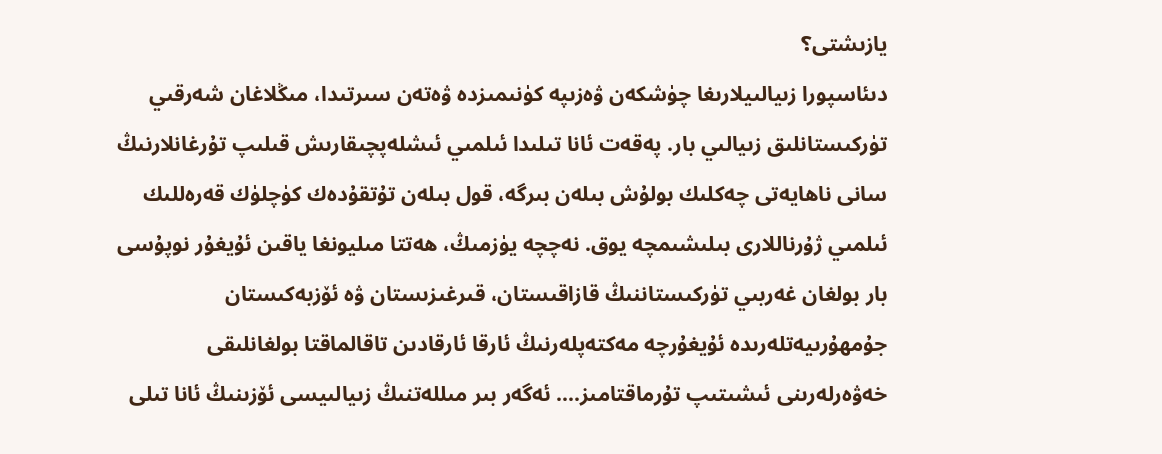يازىشتى؟
دىئاسپورا زىيالىيلارىغا چۈشكەن ۋەزىپە كۈنىمىزدە ۋەتەن سىرتىدا، مىڭلاغان شەرقىي تۈركىستانلىق زىيالىي بار. پەقەت ئانا تىلىدا ئىلمىي ئىشلەپچىقارىش قىلىپ تۇرغانلارنىڭ سانى ناھايەتى چەكلىك بولۇش بىلەن بىرگە، قول بىلەن تۇتقۇدەك كۈچلۈك قەرەللىك ئىلمىي ژۇرناللارى بىلىشىمچە يوق. نەچچە يۈزمىڭ، ھەتتا مىليونغا ياقىن ئۇيغۇر نوپۇسى بار بولغان غەربىي تۈركىستاننىڭ قازاقىستان، قىرغىزىستان ۋە ئۆزبەكىستان جۇمھۇرىيەتلەرىدە ئۇيغۇرچە مەكتەپلەرنىڭ ئارقا ئارقادىن تاقالماقتا بولغانلىقى خەۋەرلەرىنى ئىشىتىپ تۇرماقتامىز.... ئەگەر بىر مىللەتنىڭ زىيالىيسى ئۆزىنىڭ ئانا تىلى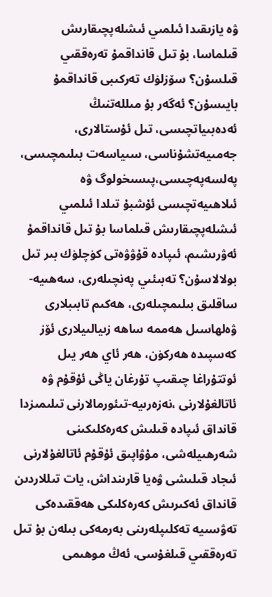ۋە يازىقىدا ئىلمىي ئىشلەپچىقارىش قىلماسا، بۇ تىل قانداقمۇ تەرەققىي قىلسۇن؟ سۆزلۈك تەركىبى قانداقمۇ بايىسۇن؟ ئەگەر بۇ مىللەتنىڭ ئەدەبىياتچىسى، تىل ئۇستالارى، جەمىيەتشۇناسى، سىياسەت بىلىمچىسى، پەلسەپەچىسى،پىسىخولوگ ۋە ئىلاھىيەتچىسى ئۇشبۇ تىلدا ئىلمىي ئىشلەپچىقارىش قىلماسا بۇ تىل قانداقمۇ ئەۋرىشىم، ئىپادە قۇۋۋەتى كۈچلۈك بىر تىل بولالاسۇن؟ تەبىئىي پەنچىلەرى، سەھىيە-ساقلىق بىلىمچىلەرى، ھەكىم تابىبلارى ۋەلھاسىل ھەممە ساھە زىيالىيلارى ئۆز كەسپىدە ھەركۈن، ھەر ئاي ھەر يىل ئوتتۇراغا چىقىپ تۇرغان ياڭى ئۇقۇم ۋە ئاتالغۇلارنى ،نەزەرىيە-تىئورمالارنى تىلىمىزدا قانداق ئىپادە قىلىش كەرەكلىكىنى شەرھىيلەشى، مۇۋاپىق ئۇقۇم ئاتالغۇلارنى ئىجاد قىلىشى ۋەيا قارىنداش، يات تىللاردىن قانداق ئەكىرىش كەرەكلىكى ھەققىدەكى تەۋسىيە تەكلىپلەرىنى بەرمەكى بىلەن بۇ تىل تەرەققىي قىلغۇسى، ئەڭ موھىمى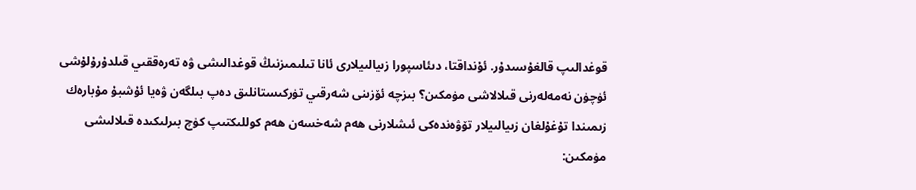قوغدالىپ قالغۇسىدۇر. ئۇنداقتا، دىئاسپورا زىيالىيلارى ئانا تىلىمىزنىڭ قوغدالىشى ۋە تەرەققىي قىلدۇرۇلۇشى ئۈچۈن نەمەلەرنى قىلالاشى مۈمكىن؟ بىزچە ئۆزىنى شەرقىي تۈركىستانلىق دەپ بىلگەن ۋەيا ئۇشبۇ مۇبارەك زىمىندا تۇغۇلغان زىيالىيلار تۆۋەندەكى ئىشلارنى ھەم شەخسەن ھەم كوللىكتىپ كۈچ بىرلىكىدە قىلالىشى مۈمكىن: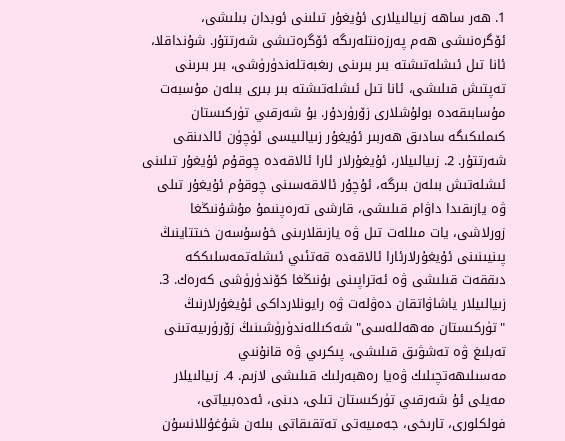1. ھەر ساھە زىيالىيلارى ئۇيغۇر تىلىنى ئوبدان بىلىشى، ئۆگرەنىشى ھەم پەرزەنتلەرىگە ئۆگرەتىشى شەرتتۇر. شۇنداقلا، ئانا تىل ئىشلەتىشتە بىر بىرىنى رىغبەتلەندۈرۈشى، بىر بىرىنى تەپتىش قىلىشى، ئانا تىل ئىشلەتىشتە بىر بىرى بىلەن مۇسبەت مۇسابىقەدە بولۇشلارى زۆرۈردۇر. بۇ شەرقىي تۈركىستان كىملىكىگە سادىق ھەربىر ئۇيغۇر زىيالىيسى ئۈچۈن ئالدىنقى شەرتتۇر. 2. زىيالىيلار، ئۇيغۇرلار ئارا ئالاقەدە چوقۇم ئۇيغۇر تىلىنى ئىشلەتىش بىلەن بىرگە، ئۇچۇر ئالاقەسىنى چوقۇم ئۇيغۇر تىلى ۋە يازىقىدا داۋام قىلىشى، قارشى تەرەپنىمۇ مۇشۇنىڭغا زورلاشى، يات مىللەت تىل ۋە يازىقلارىنى خۇسۇسەن خىتتاينىڭ پىنيىنىنى ئۇيغۇرلارئارا ئالاقەدە قەتئىي ئىشلەتمەسلىككە دىققەت قىلىشى ۋە ئەتراپىنى بۇنىڭغا كۆندۈرۈشى كەرەك. 3. زىيالىيلار ياشاۋاتقان دەۋلەت ۋە رايونلارداكى ئۇيغۇرلارنىڭ "تۈركىستان مەھەللەسى" شەكىللەندۈرۈشىنىڭ زۆرۈرىيەتىنى تەبلىغ ۋە تەشۋىق قىلىشى، پىكرىي ۋە قانۇنىي مەسىلىھەتچىلىك ۋەيا رەھبەرلىك قىلىشى لازىم. 4. زىيالىيلار مەيلى ئۇ شەرقىي تۈركىستان تىلى، دىنى، ئەدەبىياتى، فولكلورى، تارىخى، جەمىيەتى تەتقىقاتى بىلەن شۇغۇللانسۇن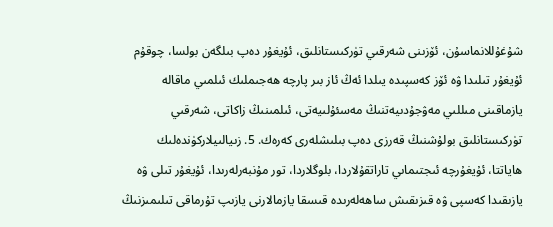شۇغۇللانماسۇن، ئۆزىنى شەرقىي تۈركىستانلىق، ئۇيغۇر دەپ بىلگەن بولسا، چوقۇم ئۇيغۇر تىلىدا ۋە ئۆز كەسپىدە يىلدا ئەڭ ئاز بىر پارچە ھەجىملىك ئىلمىي ماقالە يازماقىنى مىللىي مەۋجۇدىيەتنىڭ مەسئۇلىيەتى، ئىلمىنىڭ زاكاتى، شەرقىي تۈركىستانلىق بولۇشنىڭ قەرزى دەپ بىلىشلەرى كەرەك. 5. زىيالىيلاركۈندەلىك ھاياتتا، ئۇيغۇرچە ئىجتىماىي تاراتقۇلاردا، بلوگلاردا، تور مۇنبەرلەرىدا، ئۇيغۇر تىلى ۋە يازىقىدا كەسپى ۋە قىزىقىش ساھەلەرىدە قىسقا يازمالارنى يازىپ تۇرماقى تىلىمىزنىڭ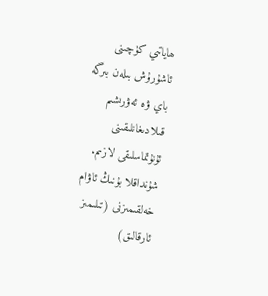ھاياتىي كۈچىنى ئاشۇرۇش بىلەن بىرگە باي ۋە ئەۋرىشىم قىلادىغانلىقىنى ئۇنۇتماسلىقى لازىم. شۇنداقلا بۇنىڭ ئاۋام خەلقىمىزنى (تىلىمىز ئارقالىق)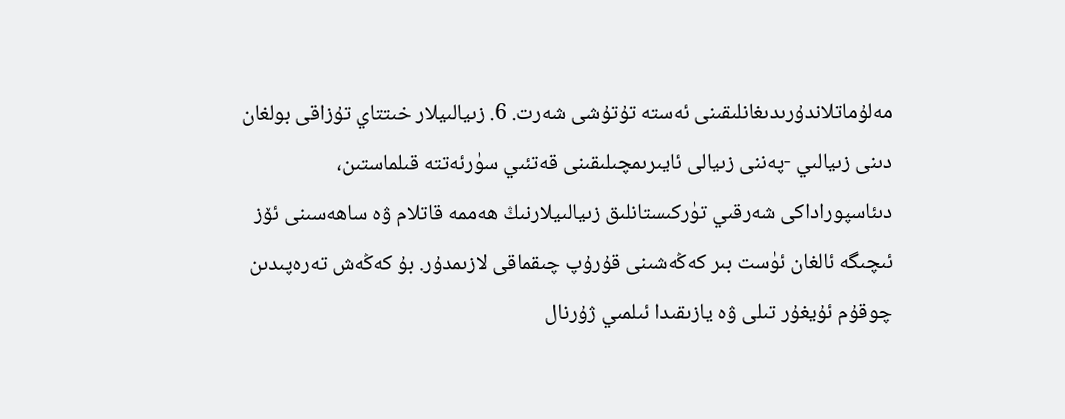مەلۇماتلاندۇرىدىغانلىقىنى ئەستە تۇتۇشى شەرت. 6. زىيالىيلار خىتتاي تۇزاقى بولغان دىنى زىيالىي -پەننى زىيالى ئايىرىمچىلىقىنى قەتئىي سۈرئەتتە قىلماستىن، دىئاسپوراداكى شەرقىي تۈركىستانلىق زىيالىيلارنىڭ ھەممە قاتلام ۋە ساھەسىنى ئۆز ئىچىگە ئالغان ئۈست بىر كەڭەشىنى قۇرۇپ چىقماقى لازىمدۇر. بۇ كەڭەش تەرەپىدىن چوقۇم ئۇيغۇر تىلى ۋە يازىقىدا ئىلمىي ژۇرنال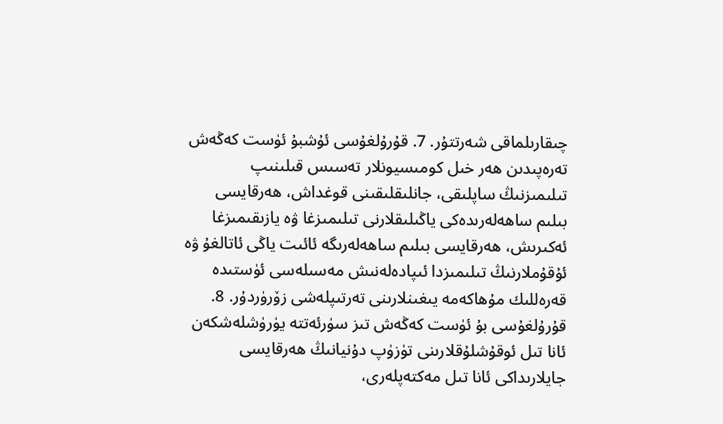چىقارىلماقى شەرتتۇر. 7. قۇرۇلغۇسى ئۇشبۇ ئۈست كەڭەش تەرەپىدىن ھەر خىل كومىسيونلار تەسىس قىلىنىپ تىلىمىزنىڭ ساپلىقى، جانلىقلىقىنى قوغداش، ھەرقايسى بىلىم ساھەلەرىدەكى ياڭىلىقلارنى تىلىمىزغا ۋە يازىقىمىزغا ئەكىرىش، ھەرقايسى بىلىم ساھەلەرىگە ئائىت ياڭى ئاتالغۇ ۋە ئۇقۇملارنىڭ تىلىمىزدا ئىپادەلەنىش مەسىلەسى ئۈستىدە قەرەللىك مۇھاكەمە يىغىنلارىنى تەرتىپلەشى زۆرۈردۇر. 8. قۇرۇلغۇسى بۇ ئۈست كەڭەش تىز سۈرئەتتە يۈرۈشلەشكەن ئانا تىل ئوقۇشلۇقلارىنى تۈزۈپ دۇنيانىڭ ھەرقايسى جايلارىداكى ئانا تىل مەكتەپلەرى،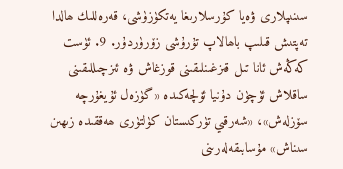سىنىپلارى ۋەيا كۇرسلارىغا يەتكۈزۈشى، قەرەللىك ھالدا تەپتىش قىلىپ باھالاپ تۇرۇشى زۆرۈردۇر. 9. ئۈست كەڭەش ئانا تىل قىزغىنلىقىنى قوزغاش ۋە ئىزچىللىقىنى ساقلاش ئۈچۈن دۇنيا ئۆلچەكىدە «گۈزەل ئۇيغۇرچە سۆزلەش»، «شەرقىي تۈركىستان كۈلتۈرى ھەققىدە زىھىن سىناش» مۇسابىقەلەرىنى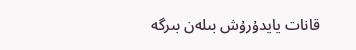قانات يايدۇرۇش بىلەن بىرگە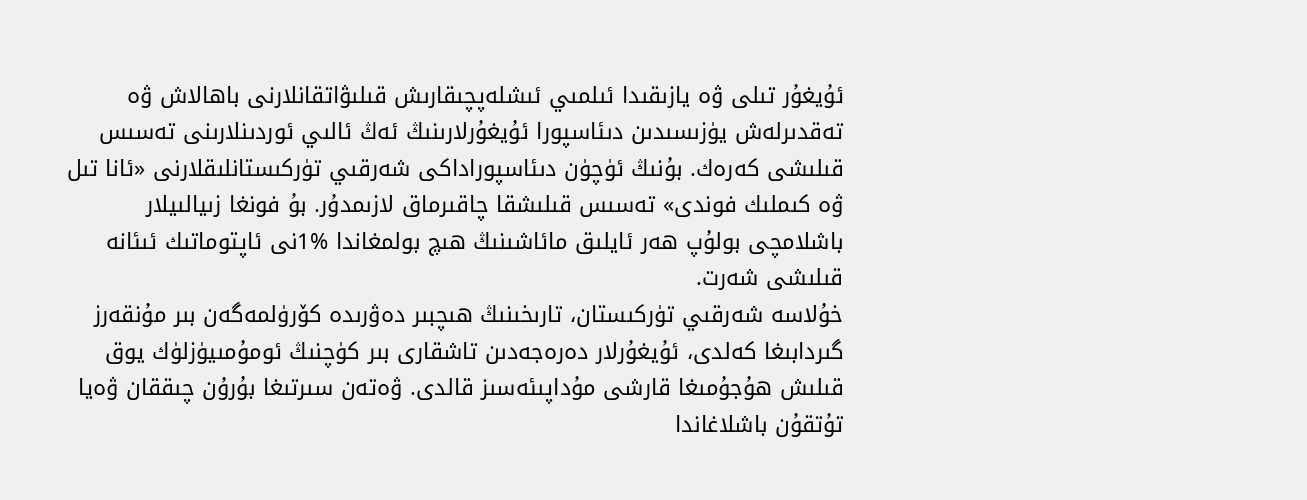ئۇيغۇر تىلى ۋە يازىقىدا ئىلمىي ئىشلەپچىقارىش قىلىۋاتقانلارنى باھالاش ۋە تەقدىرلەش يۈزىسىدىن دىئاسپورا ئۇيغۇرلارىنىڭ ئەڭ ئالىي ئوردىنلارىنى تەسىس قىلىشى كەرەك. بۇنىڭ ئۈچۈن دىئاسپوراداكى شەرقىي تۈركىستانلىقلارنى «ئانا تىل ۋە كىملىك فوندى» تەسىس قىلىشقا چاقىرماق لازىمدۇر. بۇ فونغا زىيالىيلار باشلامچى بولۇپ ھەر ئايلىق مائاشىنىڭ ھىچ بولمغاندا %1نى ئاپتوماتىك ئىئانە قىلىشى شەرت.
خۇلاسە شەرقىي تۈركىستان، تارىخىنىڭ ھىچبىر دەۋرىدە كۆرۈلمەگەن بىر مۇنقەرز گىردابىغا كەلدى، ئۇيغۇرلار دەرەجەدىن تاشقارى بىر كۈچنىڭ ئومۇمىيۈزلۈك يوق قىلىش ھۇجۇمىغا قارشى مۇداپىئەسىز قالدى. ۋەتەن سىرتىغا بۇرۇن چىققان ۋەيا تۇتقۇن باشلاغاندا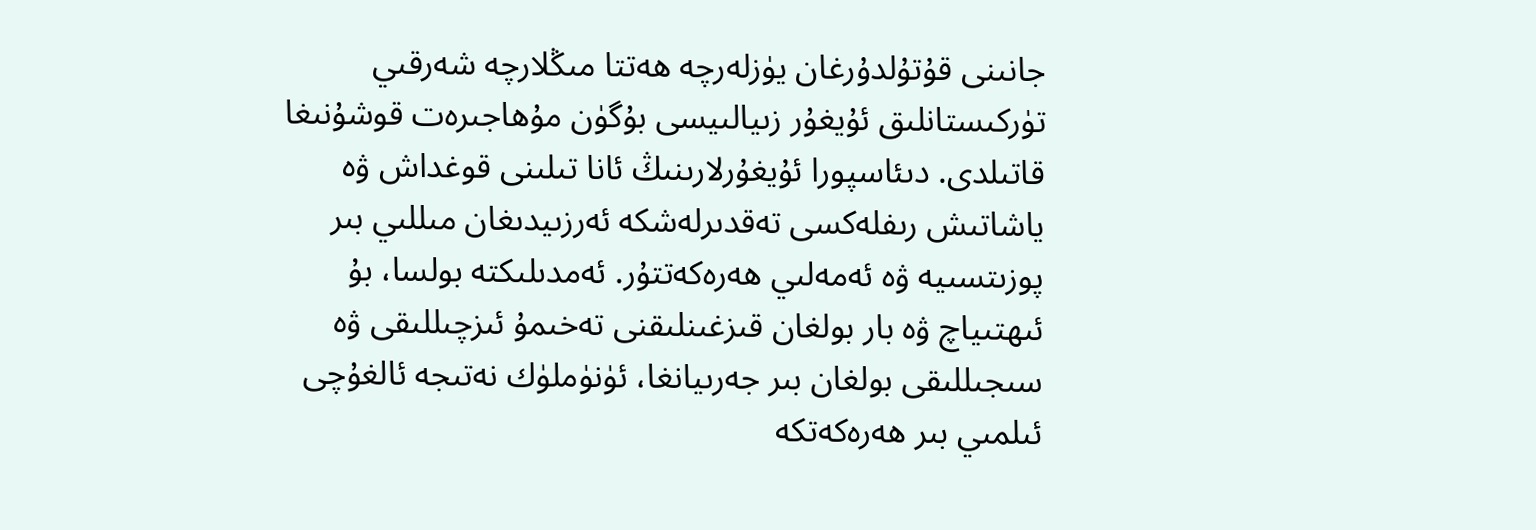جانىنى قۇتۇلدۇرغان يۈزلەرچە ھەتتا مىڭلارچە شەرقىي تۈركىستانلىق ئۇيغۇر زىيالىيسى بۇگۈن مۇھاجىرەت قوشۇنىغا قاتىلدى. دىئاسپورا ئۇيغۇرلارىنىڭ ئانا تىلىنى قوغداش ۋە ياشاتىش رىفلەكسى تەقدىرلەشكە ئەرزىيدىغان مىللىي بىر پوزىتسىيە ۋە ئەمەلىي ھەرەكەتتۇر. ئەمدىلىكتە بولسا، بۇ ئىھتىياچ ۋە بار بولغان قىزغىنلىقنى تەخىمۇ ئىزچىللىقى ۋە سىجىللىقى بولغان بىر جەرىيانغا، ئۈنۈملۈك نەتىجە ئالغۇچى ئىلمىي بىر ھەرەكەتكە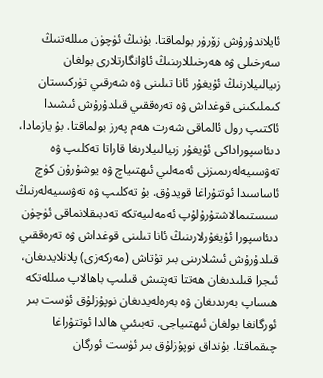ئايلاندۇرۇش زۆرۈر بولماقتا. بۇنىڭ ئۈچۈن مىللەتنىڭ سەرخىلى ۋە ھەرخىللارىنىڭ ئاۋانگارتلارى بولغان زىيالىيلارنىڭ ئۇيغۇر ئانا تىلىنى ۋە شەرقىي تۈركىستان كىملىكىنى قوغداش ۋە تەرەققىي قىلدۇرۇش ئىشىدا ئاكتىپ رول ئالماقى شەرت ھەم پەرز بولماقتا. بۇ يازمادا، دىئاسپوراداكى ئۇيغۇر زىيالىيلارىغا قاراتا تەكلىپ ۋە تەۋسىيەلەرىمىزنى ئەمەلىي ئىھتىياچ ۋە يوشۇرۇن كۈچ ئاساسىدا ئوتتۇراغا قويدۇق. بۇ تەكلىپ ۋە تەۋسىيەلەرنىڭ سىستىمالاشتۇرۇلۇپ ئەمەلىيەتكە تەدبىقلانماقى ئۈچۈن دىئاسپورا ئۇيغۇرلارىنىڭ ئانا تىلىنى قوغداش ۋە تەرەققىي قىلدۇرۇش ئىشلارىنى بىر تۇتاش (مەركەزى) پلانلايدىغان، ئىجرا قىلىدىغان ھەتتا تەپتىش قىلىپ باھالاپ مىللەتكە ھىساپ بەرىدىغان ۋە بەرەلەيدىغان نوپۇزلۇق ئۈست بىر ئورگانغا بولغان ئىھتىياجى. تەبىئىي ھالدا ئوتتۇراغا چىقماقتا. بۇنداق نوپۇزلۇق بىر ئۈست ئورگان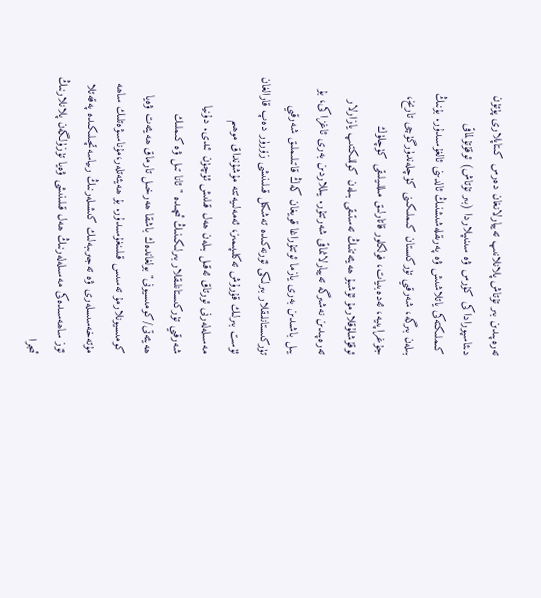تەرەپىدىن بىر تۇتاش پلانلانىپ تەييارلانغان دەرس كىتاپلارى پۈتۈن دىئاسپوراداكى كۇرس ۋە سىنىپلاردا (بىر تۇتاش) ئوقۇتۇلماقى كىملىكتەكى ياتلاشىش ۋە پەرىقلەشىشنىڭ ئالدىنى ئالغۇسىدۇر. بۇنىڭ بىلەن بىرگە، شەرقىي تۈركىستان كىملىكىنى كۈچلەندۈرگۈچى تارىخ، جۇغراپىيە، ئەدەبىيات، فولكلور قاتارلىق مىللىيلىقى كۈچلۈك ئوقۇشلۇقلارمۇ ئۇشبۇ ھەيئەتنىڭ تەستىقى بىلەن كوللىكتىپ يازارلار تەرەپىدىن نەشىرگە تەييارلانماقى شەرتتۇر. يىللاردىن بەرى ئاغزاكى، بۇ يىل باشىدىن بەرى يازما ئوتتۇراغا قويغان كەڭ قاتىلىملىق شەرقىي تۈركىستانلىقلار بىرلىكى ئۆرنەكىدە تەشكىل قىلىنىشى زۆرۈر دەپ قارالغان ئۈست بىرلىك قۇرۇش تەكلىپىمىز، ئەمەلىيەتتە مۇشۇنداق موھىم مەسىلەلەرنى ئورتاق ئەقىل بىلەن ھەل قىلىش ئۈچۈن ئىدى. دۇنيا شەرقىي تۈركىستانلىقلار بىرلىكىنىڭ ئىچىدە "ئانا تىل ۋە كىملىك ھەيئەتى/كومىسيونى" بولغاندەك باشقا ھەرخىل تارماق ھەيئەت ۋەيا كومىسيونلارمۇ تەسىس قىلىنغۇسىدۇر. بۇ ھەيئەتلەر،مۇناسىۋەتلىك ساھە مۇتەخەسىسلەرى ۋە تەجىرىبەلىك كىشىلەرنىڭ رىياسەتچىلىكىدە پەقەتلا ئۆز ساھەسىدەكى مەسىلەلەرنىڭ ھەل قىلىنىشى ۋەيا تۈزۈلگەن پلانلارنىڭ ئىجرا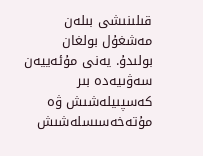قىلىنىشى بىلەن مەشغۇل بولغان بولىدۇ. يەنى مۇئەييەن سەۋىيەدە بىر كەسپىيلەشىش ۋە مۇتەخەسىسلەشىش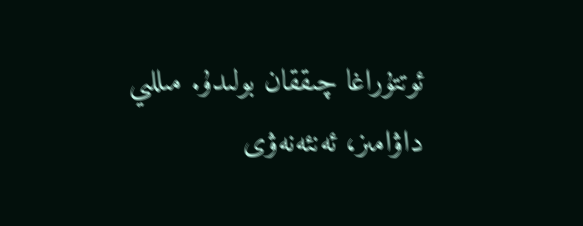ئوتتۇراغا چىققان بولىدۇ. مىللىي داۋامىز، ئەنئەنەۋى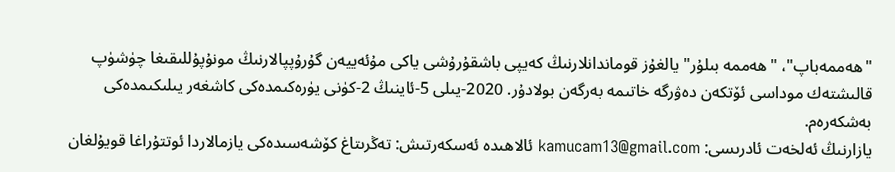"ھەممەباپ"، "ھەممە بىلۇر" يالغۇز قوماندانلارنىڭ كەيپى باشقۇرۇشى ياكى مۇئەييەن گۇرۇپپالارنىڭ مونۇپۇللىقىغا چۈشۈپ قالىشتەك موداسى ئۆتكەن دەۋرگە خاتىمە بەرگەن بولادۇر. 2020-يىلى 5-ئاينىڭ 2-كۈنى يۈرەكىمدەكى كاشغەر يىلىكىمدەكى بەشكەرەم.
يازارنىڭ ئەلخەت ئادرىسى: kamucam13@gmail.com ئالاھىدە ئەسكەرتىش: تەڭرىتاغ كۆشەسىدەكى يازمالاردا ئوتتۇراغا قويۇلغان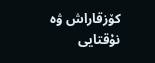كۆزقاراش ۋە نۇقتايى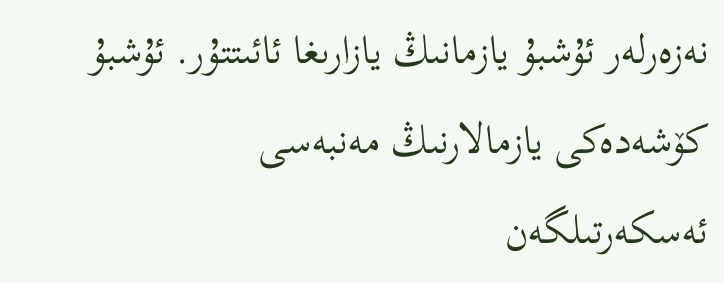نەزەرلەر ئۇشبۇ يازمانىڭ يازارىغا ئائىتتۇر. ئۇشبۇ كۆشەدەكى يازمالارنىڭ مەنبەسى ئەسكەرتىلگەن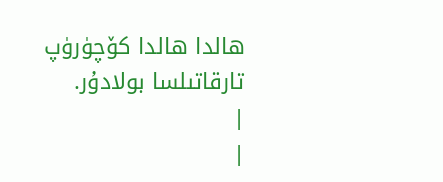ھالدا ھالدا كۆچۈرۈپ تارقاتىلسا بولادۇر.
|
|